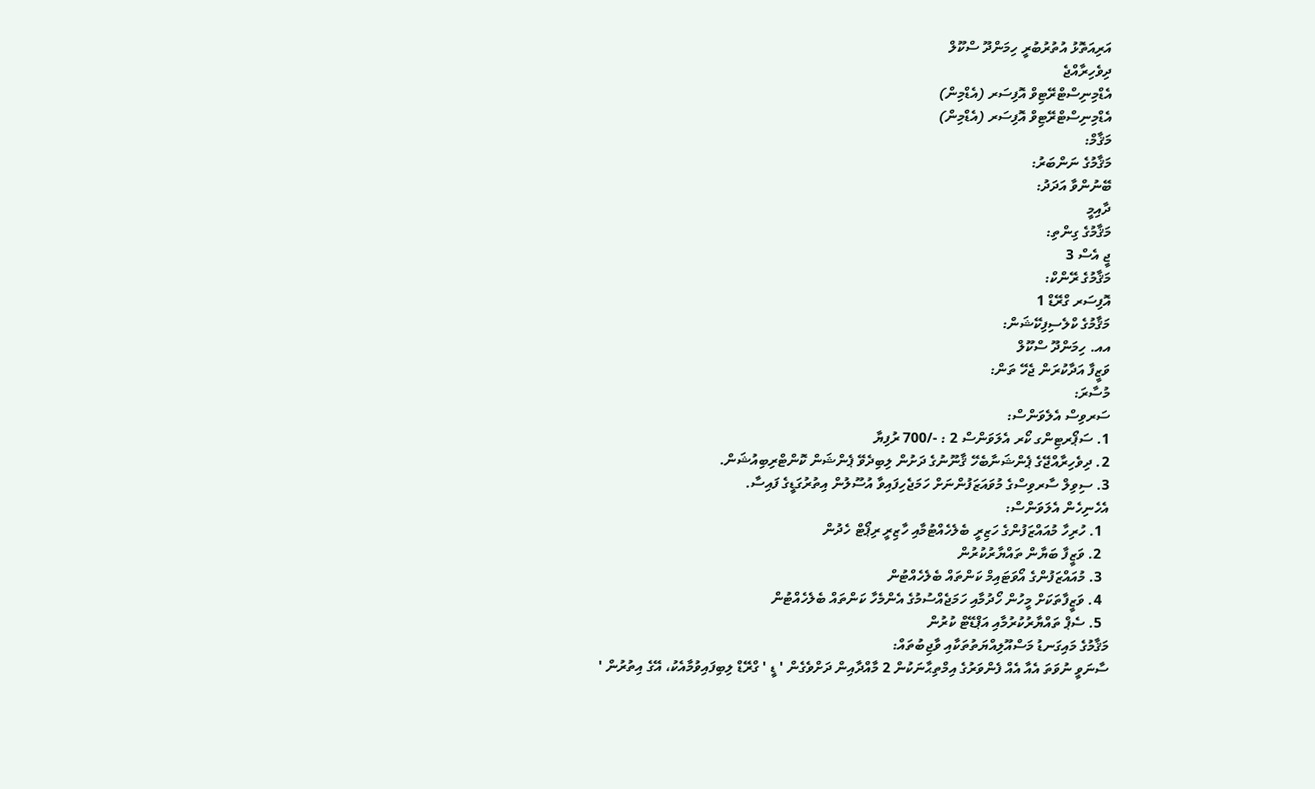އަރިއަތޮޅު އުތުރުބުރީ ހިމަންދޫ ސްކޫލް
ދިވެހިރާއްޖެ
އެޑްމިނިސްޓްރޭޓިވް އޮފިސަރ (އެޑްމިން)
އެޑްމިނިސްޓްރޭޓިވް އޮފިސަރ (އެޑްމިން)
މަޤާމް:
މަޤާމުގެ ނަންބަރު:
ބޭނުންވާ އަދަދު:
ދާއިމީ
މަޤާމުގެ ގިންތި:
ޖީ އެސް 3
މަޤާމުގެ ރޭންކް:
އޮފިސަރ ގްރޭޑް 1
މަޤާމުގެ ކްލެސިފިކޭޝަން:
އއ. ހިމަންދޫ ސްކޫލް
ވަޒީފާ އަދާކުރަން ޖެހޭ ތަން:
މުސާރަ:
ސަރވިސް އެލެވަންސް:
1. ސަޕޯރޓިންގ ކޯރ އެލަވަންސް 2 : -/700 ރުފިޔާ
2. ދިވެހިރާއްޖޭގެ ޕެންޝަނާބެހޭ ޤާނޫނުގެ ދަށުން ލިބިދެވޭ ޕެންޝަން ކޮންޓްރިބިއުޝަން.
3. ސިވިލް ސާރވިސްގެ މުވައަޒަފުންނަށް ހަމަޖެހިފައިވާ އުސޫލުން އިތުރުގަޑީގެ ފައިސާ.
އެހެނިހެން އެލަވަންސް:
  1. ހުރިހާ މުއައްޒަފުންގެ ހަޒިރީ ބެލެހެއްޓުމާއި ހާޒިރީ ރިޕޯޓް ހެދުން
  2. ވަޒީފާ ބަޔާން ތައްޔާރުކުރުން
  3. މުއައްޒަފުންގެ އޯވަޓައިމް ކަންތައް ބެލެހެއްޓުން
  4. ވަޒީފާތަކަށް މީހުން ހޯދުމާއި ހަމަޖެއްސުމުގެ އެންމެހާ ކަންތައް ބެލެހެއްޓުން
  5. ސެޕް ތައްޔާރުކުރުމާއި އަޕްޑޭޓް ކުރުން
މަޤާމުގެ މައިގަނޑު މަސްއޫލިއްޔަތުތަކާއި ވާޖިބުތައް:
ސާނަވީ ނުވަތަ އެއާ އެއް ފެންވަރުގެ އިމްތިޙާނަކުން 2 މާއްދާއިން ދަށްވެގެން ' ޑީ ' ގްރޭޑް ލިބިފައިވުމާއެކު، އޭގެ އިތުރުން '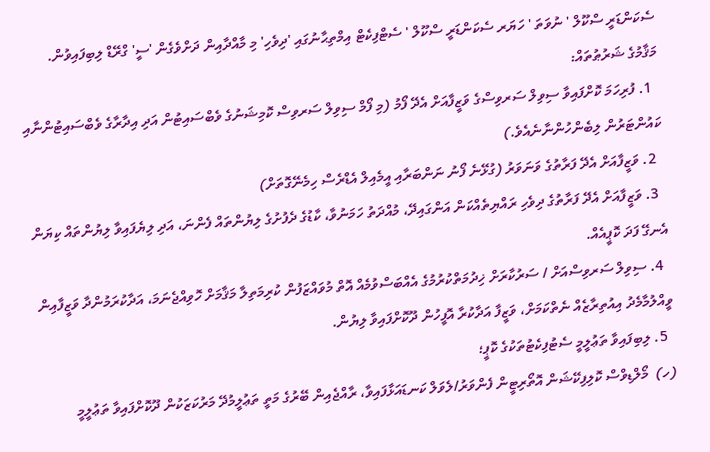ސެކަންޑަރީ ސްކޫލް ' ނުވަތަ ' ހަޔަރ ސެކަންޑަރީ ސްކޫލް ' ސެޓްފިކެޓް އިމްތިޙާނުގައި 'ދިވެހި' މި މާއްދާއިން ދަށްވެގެން 'ސީ' ގްރޭޑް ލިބިފައިވުން.
މަޤާމުގެ ޝަރުޠުތައް:
  1. ފުރިހަމަ ކޮށްފައިވާ ސިވިލް ސަރވިސްގެ ވަޒީފާއަށް އެދޭ ފޯމު (މި ފޯމް ސިވިލް ސަރވިސް ކޮމިޝަނުގެ ވެބްސައިޓުން އަދި އިދާރާގެ ވެބްސައިޓުންނާއި ކައުންޓަރުން ލިބެންހުންނާނެއެވެ.)
  2. ވަޒީފާއަށް އެދޭ ފަރާތުގެ ވަނަވަރު (ގުޅޭނެ ފޯނު ނަންބަރާއި އީމެއިލް އެޑްރެސް ހިމެނޭގޮތަށް)
  3. ވަޒީފާއަށް އެދޭ ފަރާތުގެ ދިވެހި ރައްޔިތެއްކަން އަންގައިދޭ، މުއްދަތު ހަމަނުވާ، ކާޑުގެ ދެފުށުގެ ލިޔުންތައް ފެންނަ، އަދި ލިޔެފައިވާ ލިޔުންތައް ކިޔަން އެނގޭ ފަދަ ކޮޕީއެއް.
  4. ސިވިލް ސަރވިސްއަށް / ސަރުކާރަށް ޚިދުމަތްކުރުމުގެ އެއްބަސްވުމެއް އޮތް މުވައްޒަފުން ކުރިމަތިލާ މަޤާމަށް ހޮވިއްޖެނަމަ، އަދާކުރަމުންދާ ވަޒީފާއިން ވީއްލުމާމެދު އިއުތިރާޒެއް ނެތްކަމަށް، ވަޒީފާ އަދާކުރާ އޮފީހުން ދޫކޮށްފައިވާ ލިޔުން.
  5. ލިބިފައިވާ ތަޢުލީމީ ސެޓުފިކެޓުތަކުގެ ކޮޕީ؛
(ހ)  މޯލްޑިވްސް ކޮލިފިކޭޝަން އޮތޯރިޓީން ފެންވަރު/ލެވަލް ކަނޑައަޅާފައިވާ، ރާއްޖެއިން ބޭރުގެ މަތީ ތަޢުލީމުދޭ މަރުކަޒަކުން ދޫކޮށްފައިވާ ތަޢުލީމީ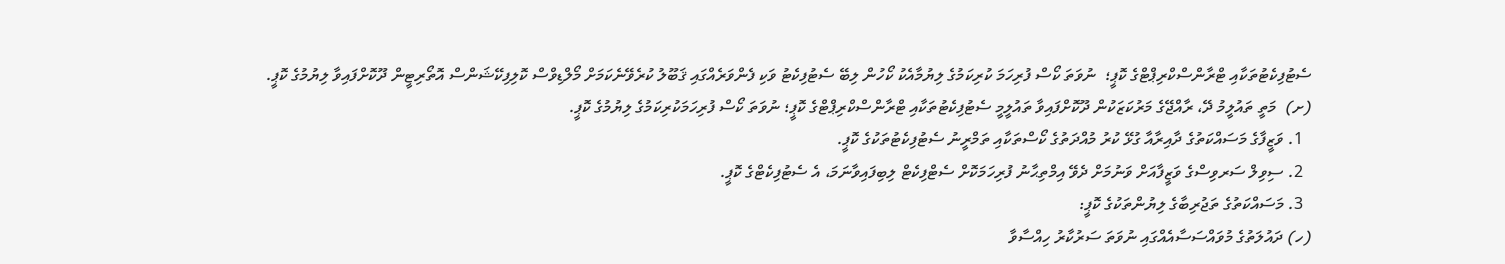ސެޓުފިކެޓުތަކާއި ޓްރާންސްކްރިޕްޓްގެ ކޮޕީ؛  ނުވަތަ ކޯސް ފުރިހަމަ ކުރިކަމުގެ ލިޔުމާއެކު ކޯހުން ލިބޭ ސެޓުފިކެޓު ވަކި ފެންވަރެއްގައި ޤަބޫލު ކުރެވޭނެކަމަށް މޯލްޑިވްސް ކޮލިފިކޭޝަންސް އޮތޯރިޓީން ދޫކޮށްފައިވާ ލިޔުމުގެ ކޮޕީ.
(ށ)  މަތީ ތައުލީމު ދޭ، ރާއްޖޭގެ މަރުކަޒަކުން ދޫކޮށްފައިވާ ތައުލީމީ ސެޓުފިކެޓުތަކާއި ޓްރާންސްކްރިޕްޓްގެ ކޮޕީ؛ ނުވަތަ ކޯސް ފުރިހަމަކުރިކަމުގެ ލިޔުމުގެ ކޮޕީ.
  1. ވަޒީފާގެ މަސައްކަތުގެ ދާއިރާއާ ގުޅޭ ކުރު މުއްދަތުގެ ކޯސްތަކާއި ތަމްރީނު ސެޓުފިކެޓުތަކުގެ ކޮޕީ.
  2. ސިވިލް ސަރވިސްގެ ވަޒީފާއަށް ވަނުމަށް ދެވޭ އިމްތިޙާނު ފުރިހަމަކޮށް ސެޓްފިކެޓް ލިބިފައިވާނަމަ، އެ ސެޓުފިކެޓްގެ ކޮޕީ.
  3. މަސައްކަތުގެ ތަޖުރިބާގެ ލިޔުންތަކުގެ ކޮޕީ:
(ހ) ދައުލަތުގެ މުވައްސަސާއެއްގައި ނުވަތަ ސަރުކާރު ހިއްސާވާ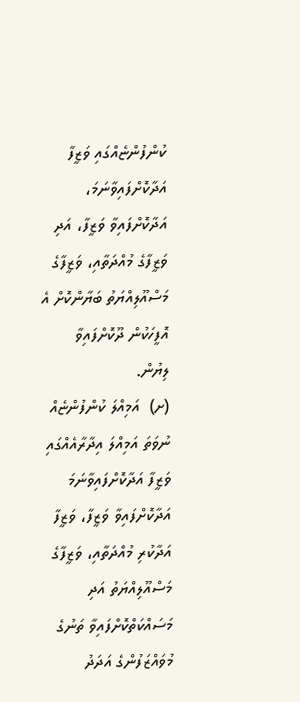ކުންފުންޏެއްގައި ވަޒީފާ އަދާކޮށްފައިވާނަމަ، އަދާކޮށްފައިވާ ވަޒީފާ، އަދި ވަޒީފާގެ މުއްދަތާއި، ވަޒީފާގެ މަސްއޫލިއްޔަތު ބަޔާންކޮށް އެ އޮފީހަކުން ދޫކޮށްފައިވާ ލިޔުން.
(ށ)  އަމިއްލަ ކުންފުންޏެއް ނުވަތަ އަމިއްލަ އިދާރާއެއްގައި ވަޒީފާ އަދާކޮށްފައިވާނަމަ އަދާކޮށްފައިވާ ވަޒީފާ، ވަޒީފާ އަދާކުރި މުއްދަތާއި، ވަޒީފާގެ މަސްއޫލިއްޔަތު އަދި މަސައްކަތްކޮށްފައިވާ ތަނުގެ މުވައްޒަފުންގެ އަދަދު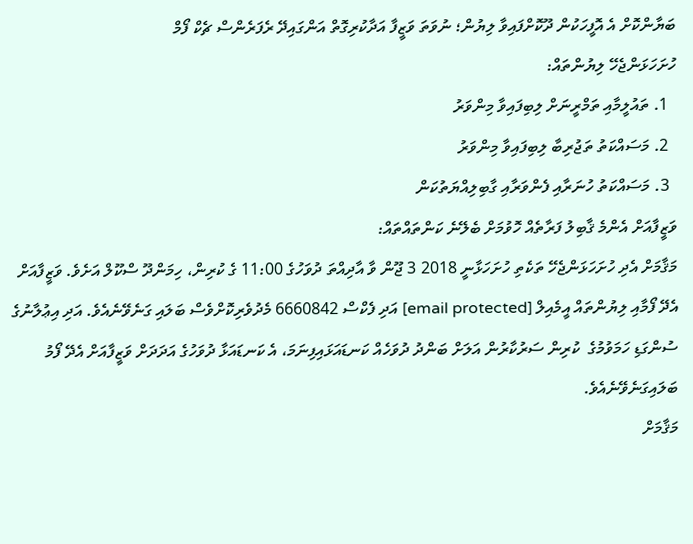ބަޔާންކޮށް އެ އޮފީހަކުން ދޫކޮށްފައިވާ ލިޔުން؛ ނުވަތަ ވަޒީފާ އަދާކުރިގޮތް އަންގައިދޭ ރެފަރެންސް ޗެކް ފޯމް
ހުށަހަޅަންޖެހޭ ލިޔުންތައް:
  1. ތައުލީމާއި ތަމްރީނަށް ލިބިފައިވާ މިންވަރު
  2. މަސައްކަތު ތަޖުރިބާ ލިބިފައިވާ މިންވަރު
  3. މަސައްކަތު ހުނަރާއި ފެންވަރާއި ގާބިލިއްޔަތުކަން
ވަޒީފާއަށް އެންމެ ޤާބިލު ފަރާތެއް ހޮވުމަށް ބެލޭނެ ކަންތައްތައް:
މަޤާމަށް އެދި ހުށަހަޅަންޖެހޭ ތަކެތި ހުށަހަޅާނީ 2018 3 ޖޫން ވާ އާދިއްތަ ދުވަހުގެ 11:00 ގެ ކުރިން، ހިމަންދޫ ސްކޫލް އަށެވެ. ވަޒީފާއަށް އެދޭ ފޯމާއި ލިޔުންތައް އީމެއިލް [email protected] އަދި ފެކްސް 6660842 މެދުވެރިކޮށްވެސް ބަލައި ގަނެވޭނެއެވެ. އަދި އިޢުލާނުގެ ސުންގަޑި ހަމަވުމުގެ  ކުރިން ސަރުކާރުން އަލަށް ބަންދު ދުވަހެއް ކަނޑައަޅައިފިނަމަ، އެ ކަނޑައަޅާ ދުވަހުގެ އަދަދަށް ވަޒީފާއަށް އެދޭ ފޯމު ބަލައިގަނެވޭނެއެވެ.
މަޤާމަށް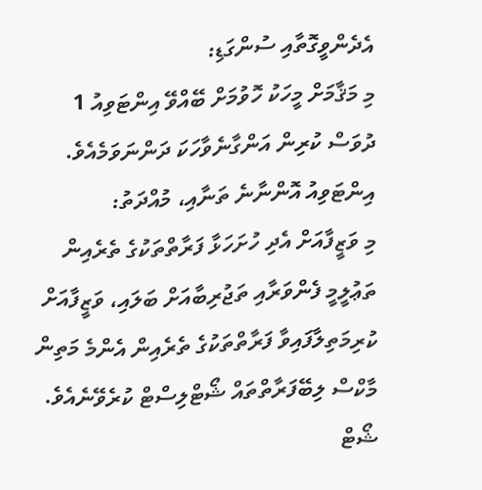އެދެންވީގޮތާއި ސުންގަޑި:
މި މަޤާމަށް މީހަކު ހޮވުމަށް ބޭއްވޭ އިންޓަވިއު 1 ދުވަސް ކުރިން އަންގާނެވާހަކަ ދަންނަވަމެއެވެ.
އިންޓަވިއު އޮންނާނެ ތަނާއި، މުއްދަތު:
މި ވަޒީފާއަށް އެދި ހުށަހަޅާ ފަރާތްތަކުގެ ތެރެއިން ތަޢުލީމީ ފެންވަރާއި ތަޖުރިބާއަށް ބަލައި، ވަޒީފާއަށް ކުރިމަތިލާފައިވާ ފަރާތްތަކުގެ ތެރެއިން އެންމެ މަތިން މާކްސް ލިބޭފަރާތްތައް ޝޯޓްލިސްޓް ކުރެވޭނެއެވެ.
ޝޯޓް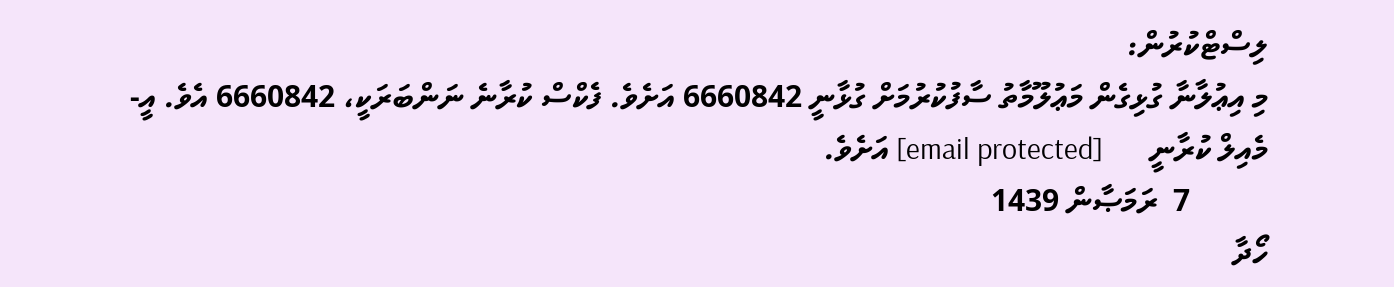ލިސްޓްކުރުން:
މި އިޢުލާނާ ގުޅިގެން މަޢުލޫމާތު ސާފުކުރުމަށް ގުޅާނީ 6660842 އަށެވެ. ފެކްސް ކުރާނެ ނަންބަރަކީ، 6660842 އެވެ. އީ-މެއިލް ކުރާނީ      [email protected] އަށެވެ.
          7  ރަމަޞާން 1439
ހޯދާ